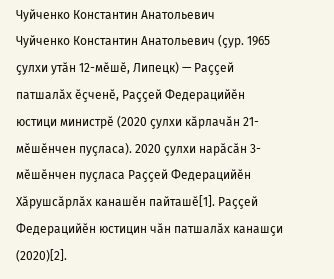Чуйченко Константин Анатольевич
Чуйченко Константин Анатольевич (ҫур. 1965 ҫулхи утӑн 12-мӗшӗ, Липецк) — Раҫҫей патшалӑх ӗҫченӗ, Раҫҫей Федерацийӗн юстици министрӗ (2020 ҫулхи кӑрлачӑн 21-мӗшӗнчен пуҫласа). 2020 ҫулхи нарӑсӑн 3-мӗшӗнчен пуҫласа Раҫҫей Федерацийӗн Хӑрушсӑрлӑх канашӗн пайташӗ[1]. Раҫҫей Федерацийӗн юстицин чӑн патшалӑх канашҫи (2020)[2].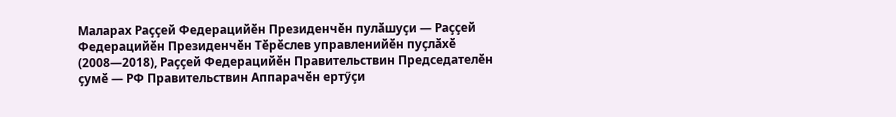Маларах Раҫҫей Федерацийӗн Президенчӗн пулӑшуҫи — Раҫҫей Федерацийӗн Президенчӗн Тӗрӗслев управленийӗн пуҫлӑхӗ (2008—2018), Раҫҫей Федерацийӗн Правительствин Председателӗн ҫумӗ — РФ Правительствин Аппарачӗн ертӳҫи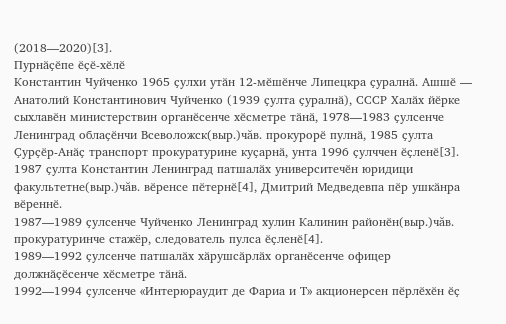(2018—2020)[3].
Пурнӑҫӗпе ӗҫӗ-хӗлӗ
Константин Чуйченко 1965 ҫулхи утӑн 12-мӗшӗнче Липецкра ҫуралнӑ. Ашшӗ — Анатолий Константинович Чуйченко (1939 ҫулта ҫуралнӑ), СССР Халӑх йӗрке сыхлавӗн министерствин органӗсенче хӗсметре тӑнӑ, 1978—1983 ҫулсенче Ленинград облаҫӗнчи Всеволожск(выр.)чăв. прокурорӗ пулнӑ, 1985 ҫулта Ҫурҫӗр-Анӑҫ транспорт прокуратурине куҫарнӑ, унта 1996 ҫулччен ӗҫленӗ[3].
1987 ҫулта Константин Ленинград патшалӑх университечӗн юридици факультетне(выр.)чăв. вӗренсе пӗтернӗ[4], Дмитрий Медведевпа пӗр ушкӑнра вӗреннӗ.
1987—1989 ҫулсенче Чуйченко Ленинград хулин Калинин районӗн(выр.)чăв. прокуратуринче стажёр, следователь пулса ӗҫленӗ[4].
1989—1992 ҫулсенче патшалӑх хӑрушсӑрлӑх органӗсенче офицер должнӑҫӗсенче хӗсметре тӑнӑ.
1992—1994 ҫулсенче «Интерюраудит де Фариа и Т» акционерсен пӗрлӗхӗн ӗҫ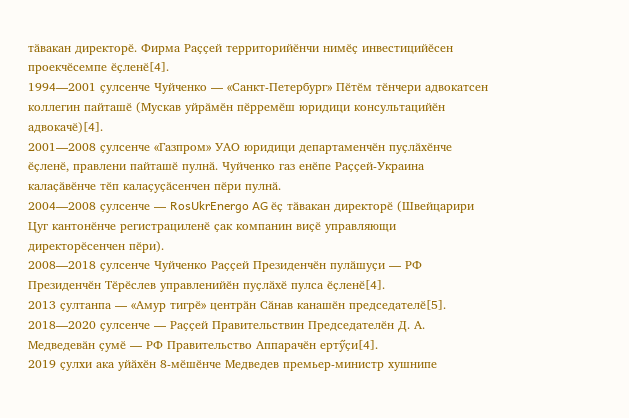тӑвакан директорӗ. Фирма Раҫҫей территорийӗнчи нимӗҫ инвестицийӗсен проекчӗсемпе ӗҫленӗ[4].
1994—2001 ҫулсенче Чуйченко — «Санкт-Петербург» Пӗтӗм тӗнчери адвокатсен коллегин пайташӗ (Мускав уйрӑмӗн пӗрремӗш юридици консультацийӗн адвокачӗ)[4].
2001—2008 ҫулсенче «Газпром» УАО юридици департаменчӗн пуҫлӑхӗнче ӗҫленӗ, правлени пайташӗ пулнӑ. Чуйченко газ енӗпе Раҫҫей-Украина калаҫӑвӗнче тӗп калаҫуҫӑсенчен пӗри пулнӑ.
2004—2008 ҫулсенче — RosUkrEnergo AG ӗҫ тӑвакан директорӗ (Швейцарири Цуг кантонӗнче регистрациленӗ ҫак компанин виҫӗ управляющи директорӗсенчен пӗри).
2008—2018 ҫулсенче Чуйченко Раҫҫей Президенчӗн пулӑшуҫи — РФ Президенчӗн Тӗрӗслев управленийӗн пуҫлӑхӗ пулса ӗҫленӗ[4].
2013 ҫултанпа — «Амур тигрӗ» центрӑн Сӑнав канашӗн председателӗ[5].
2018—2020 ҫулсенче — Раҫҫей Правительствин Председателӗн Д. А. Медведевӑн ҫумӗ — РФ Правительство Аппарачӗн ертӳҫи[4].
2019 ҫулхи ака уйӑхӗн 8-мӗшӗнче Медведев премьер-министр хушнипе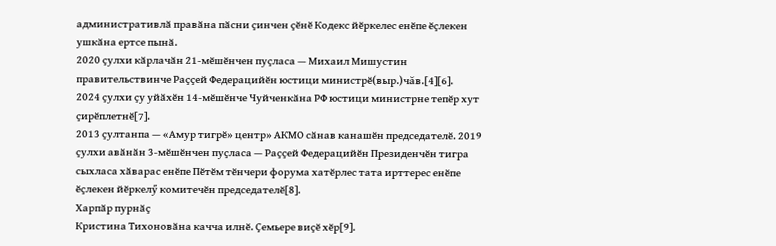административлӑ правӑна пӑсни ҫинчен ҫӗнӗ Кодекс йӗркелес енӗпе ӗҫлекен ушкӑна ертсе пынӑ.
2020 ҫулхи кӑрлачӑн 21-мӗшӗнчен пуҫласа — Михаил Мишустин правительствинче Раҫҫей Федерацийӗн юстици министрӗ(выр.)чăв.[4][6].
2024 ҫулхи ҫу уйӑхӗн 14-мӗшӗнче Чуйченкӑна РФ юстици министрне тепӗр хут ҫирӗплетнӗ[7].
2013 ҫултанпа — «Амур тигрӗ» центр» АКМО сӑнав канашӗн председателӗ. 2019 ҫулхи авӑнӑн 3-мӗшӗнчен пуҫласа — Раҫҫей Федерацийӗн Президенчӗн тигра сыхласа хӑварас енӗпе Пӗтӗм тӗнчери форума хатӗрлес тата ирттерес енӗпе ӗҫлекен йӗркелӳ комитечӗн председателӗ[8].
Харпӑр пурнӑҫ
Кристина Тихоновӑна качча илнӗ. Ҫемьере виҫӗ хӗр[9].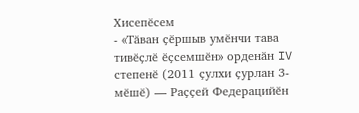Хисепӗсем
- «Тӑван ҫӗршыв умӗнчи тава тивӗҫлӗ ӗҫсемшӗн» орденӑн IV степенӗ (2011 ҫулхи ҫурлан 3-мӗшӗ) — Раҫҫей Федерацийӗн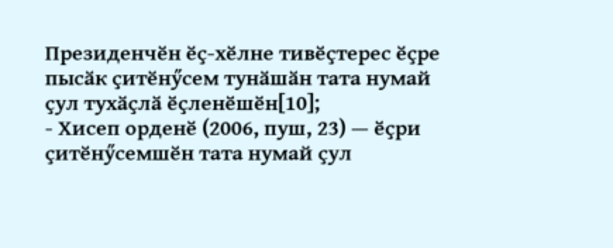Президенчӗн ӗҫ-хӗлне тивӗҫтерес ӗҫре пысӑк ҫитӗнӳсем тунӑшӑн тата нумай ҫул тухӑҫлӑ ӗҫленӗшӗн[10];
- Хисеп орденӗ (2006, пуш, 23) — ӗҫри ҫитӗнӳсемшӗн тата нумай ҫул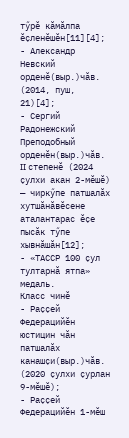тӳрӗ кӑмӑлпа ӗҫленӗшӗн[11][4];
- Александр Невский орденӗ(выр.)чăв. (2014, пуш, 21)[4];
- Сергий Радонежский Преподобный орденӗн(выр.)чăв. II степенӗ (2024 ҫулхи акан 2-мӗшӗ) — чиркӳпе патшалӑх хутшӑнӑвӗсене аталантарас ӗҫе пысӑк тӳпе хывнӑшӑн[12];
- «ТАССР 100 ҫул тултарнӑ ятпа» медаль.
Класс чинӗ
- Раҫҫей Федерацийӗн юстицин чӑн патшалӑх канашҫи(выр.)чăв. (2020 ҫулхи ҫурлан 9-мӗшӗ);
- Раҫҫей Федерацийӗн 1-мӗш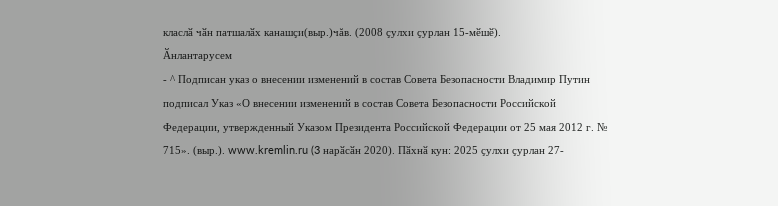класлӑ чӑн патшалӑх канашҫи(выр.)чăв. (2008 ҫулхи ҫурлан 15-мӗшӗ).
Ӑнлантарусем
- ^ Подписан указ о внесении изменений в состав Совета Безопасности Владимир Путин подписал Указ «О внесении изменений в состав Совета Безопасности Российской Федерации, утвержденный Указом Президента Российской Федерации от 25 мая 2012 г. № 715». (выр.). www.kremlin.ru (3 нарӑсӑн 2020). Пӑхнӑ кун: 2025 ҫулхи ҫурлан 27-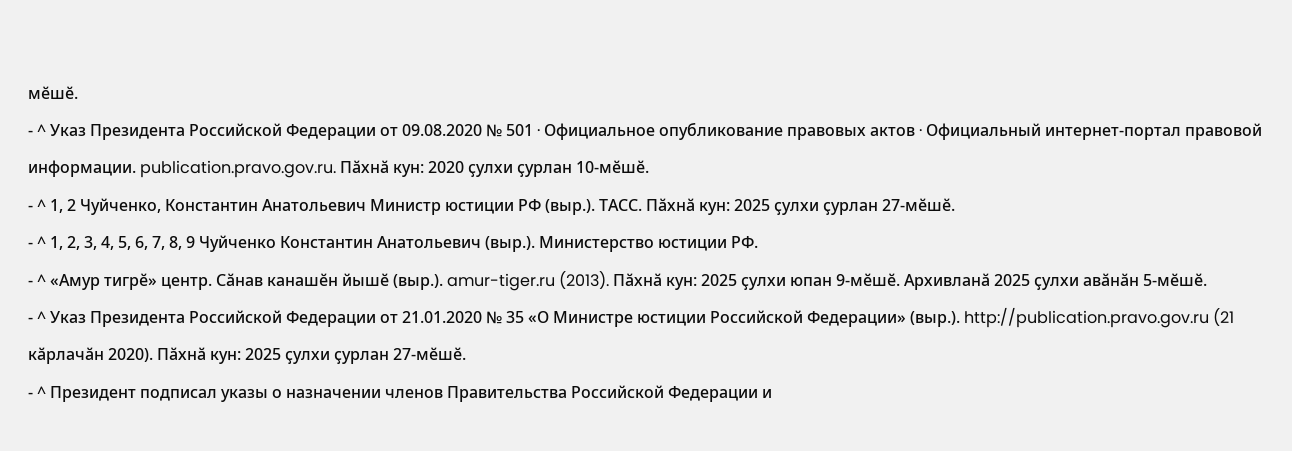мӗшӗ.
- ^ Указ Президента Российской Федерации от 09.08.2020 № 501 ∙ Официальное опубликование правовых актов ∙ Официальный интернет-портал правовой информации. publication.pravo.gov.ru. Пӑхнӑ кун: 2020 ҫулхи ҫурлан 10-мӗшӗ.
- ^ 1, 2 Чуйченко, Константин Анатольевич Министр юстиции РФ (выр.). ТАСС. Пӑхнӑ кун: 2025 ҫулхи ҫурлан 27-мӗшӗ.
- ^ 1, 2, 3, 4, 5, 6, 7, 8, 9 Чуйченко Константин Анатольевич (выр.). Министерство юстиции РФ.
- ^ «Амур тигрӗ» центр. Сӑнав канашӗн йышӗ (выр.). amur-tiger.ru (2013). Пӑхнӑ кун: 2025 ҫулхи юпан 9-мӗшӗ. Архивланӑ 2025 ҫулхи авӑнӑн 5-мӗшӗ.
- ^ Указ Президента Российской Федерации от 21.01.2020 № 35 «О Министре юстиции Российской Федерации» (выр.). http://publication.pravo.gov.ru (21 кӑрлачӑн 2020). Пӑхнӑ кун: 2025 ҫулхи ҫурлан 27-мӗшӗ.
- ^ Президент подписал указы о назначении членов Правительства Российской Федерации и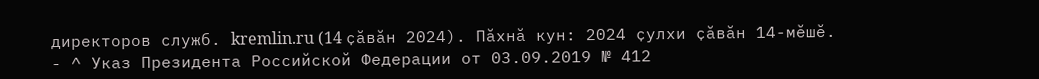директоров служб. kremlin.ru (14 ҫӑвӑн 2024). Пӑхнӑ кун: 2024 ҫулхи ҫӑвӑн 14-мӗшӗ.
- ^ Указ Президента Российской Федерации от 03.09.2019 № 412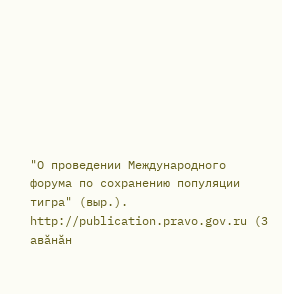"О проведении Международного форума по сохранению популяции тигра" (выр.). http://publication.pravo.gov.ru (3 авӑнӑн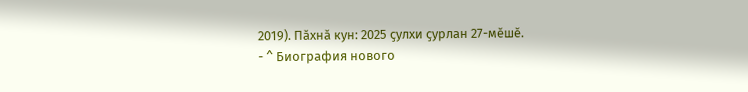2019). Пӑхнӑ кун: 2025 ҫулхи ҫурлан 27-мӗшӗ.
- ^ Биография нового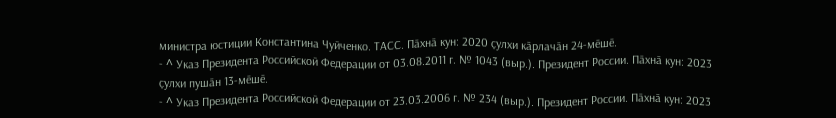министра юстиции Константина Чуйченко. ТАСС. Пӑхнӑ кун: 2020 ҫулхи кӑрлачӑн 24-мӗшӗ.
- ^ Указ Президента Российской Федерации от 03.08.2011 г. № 1043 (выр.). Президент России. Пӑхнӑ кун: 2023 ҫулхи пушӑн 13-мӗшӗ.
- ^ Указ Президента Российской Федерации от 23.03.2006 г. № 234 (выр.). Президент России. Пӑхнӑ кун: 2023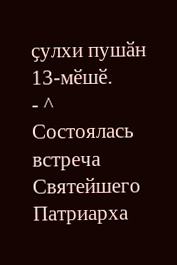ҫулхи пушӑн 13-мӗшӗ.
- ^ Состоялась встреча Святейшего Патриарха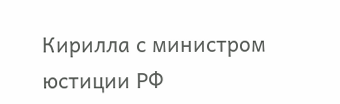Кирилла с министром юстиции РФ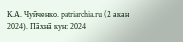К.А. Чуйченко. patriarchia.ru (2 акан 2024). Пӑхнӑ кун: 2024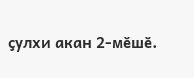ҫулхи акан 2-мӗшӗ.